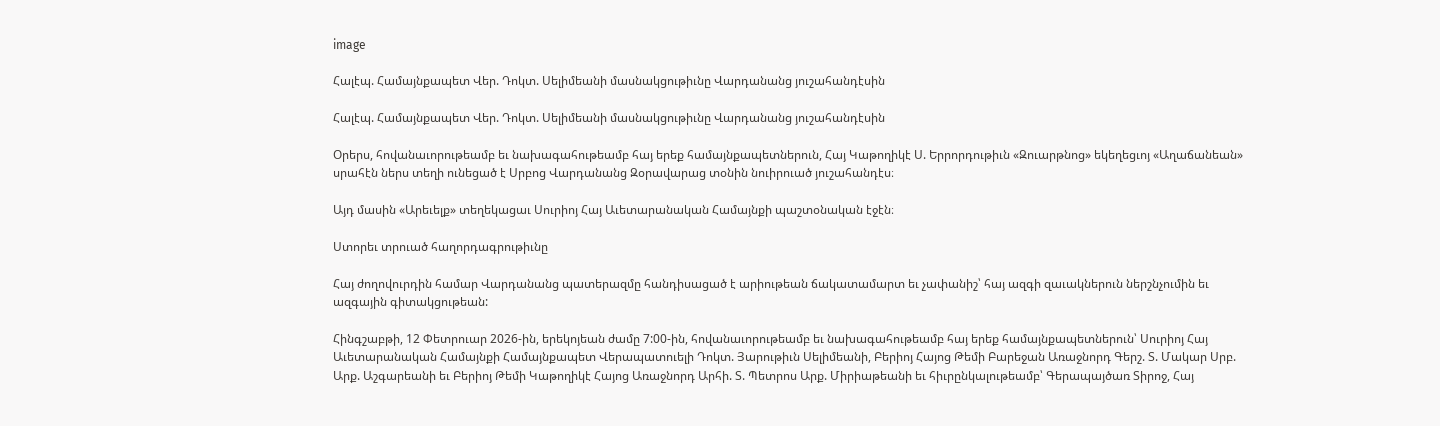image

Հալէպ. Համայնքապետ Վեր. Դոկտ. Սելիմեանի մասնակցութիւնը Վարդանանց յուշահանդէսին

Հալէպ. Համայնքապետ Վեր. Դոկտ. Սելիմեանի մասնակցութիւնը Վարդանանց յուշահանդէսին

Օրերս, հովանաւորութեամբ եւ նախագահութեամբ հայ երեք համայնքապետներուն, Հայ Կաթողիկէ Ս. Երրորդութիւն «Զուարթնոց» եկեղեցւոյ «Աղաճանեան» սրահէն ներս տեղի ունեցած է Սրբոց Վարդանանց Զօրավարաց տօնին նուիրուած յուշահանդէս։

Այդ մասին «Արեւելք» տեղեկացաւ Սուրիոյ Հայ Աւետարանական Համայնքի պաշտօնական էջէն։

Ստորեւ տրուած հաղորդագրութիւնը

Հայ ժողովուրդին համար Վարդանանց պատերազմը հանդիսացած է արիութեան ճակատամարտ եւ չափանիշ՝ հայ ազգի զաւակներուն ներշնչումին եւ ազգային գիտակցութեան:

Հինգշաբթի, 12 Փետրուար 2026-ին, երեկոյեան ժամը 7:00-ին, հովանաւորութեամբ եւ նախագահութեամբ հայ երեք համայնքապետներուն՝ Սուրիոյ Հայ Աւետարանական Համայնքի Համայնքապետ Վերապատուելի Դոկտ. Յարութիւն Սելիմեանի, Բերիոյ Հայոց Թեմի Բարեջան Առաջնորդ Գերշ. Տ. Մակար Սրբ. Արք. Աշգարեանի եւ Բերիոյ Թեմի Կաթողիկէ Հայոց Առաջնորդ Արհի. Տ. Պետրոս Արք. Միրիաթեանի եւ հիւրընկալութեամբ՝ Գերապայծառ Տիրոջ, Հայ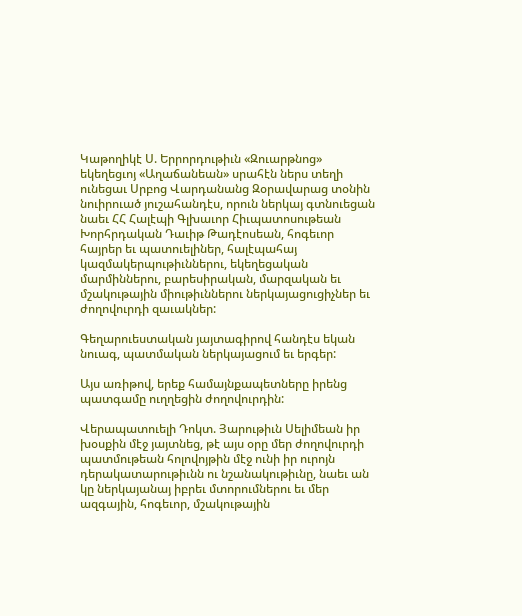Կաթողիկէ Ս. Երրորդութիւն «Զուարթնոց» եկեղեցւոյ «Աղաճանեան» սրահէն ներս տեղի ունեցաւ Սրբոց Վարդանանց Զօրավարաց տօնին նուիրուած յուշահանդէս, որուն ներկայ գտնուեցան նաեւ ՀՀ Հալէպի Գլխաւոր Հիւպատոսութեան Խորհրդական Դաւիթ Թադէոսեան, հոգեւոր հայրեր եւ պատուելիներ, հալէպահայ կազմակերպութիւններու, եկեղեցական մարմիններու, բարեսիրական, մարզական եւ մշակութային միութիւններու ներկայացուցիչներ եւ ժողովուրդի զաւակներ:

Գեղարուեստական յայտագիրով հանդէս եկան նուագ, պատմական ներկայացում եւ երգեր:

Այս առիթով, երեք համայնքապետները իրենց պատգամը ուղղեցին ժողովուրդին:

Վերապատուելի Դոկտ. Յարութիւն Սելիմեան իր խօսքին մէջ յայտնեց, թէ այս օրը մեր ժողովուրդի պատմութեան հոլովոյթին մէջ ունի իր ուրոյն դերակատարութիւնն ու նշանակութիւնը, նաեւ ան կը ներկայանայ իբրեւ մտորումներու եւ մեր ազգային, հոգեւոր, մշակութային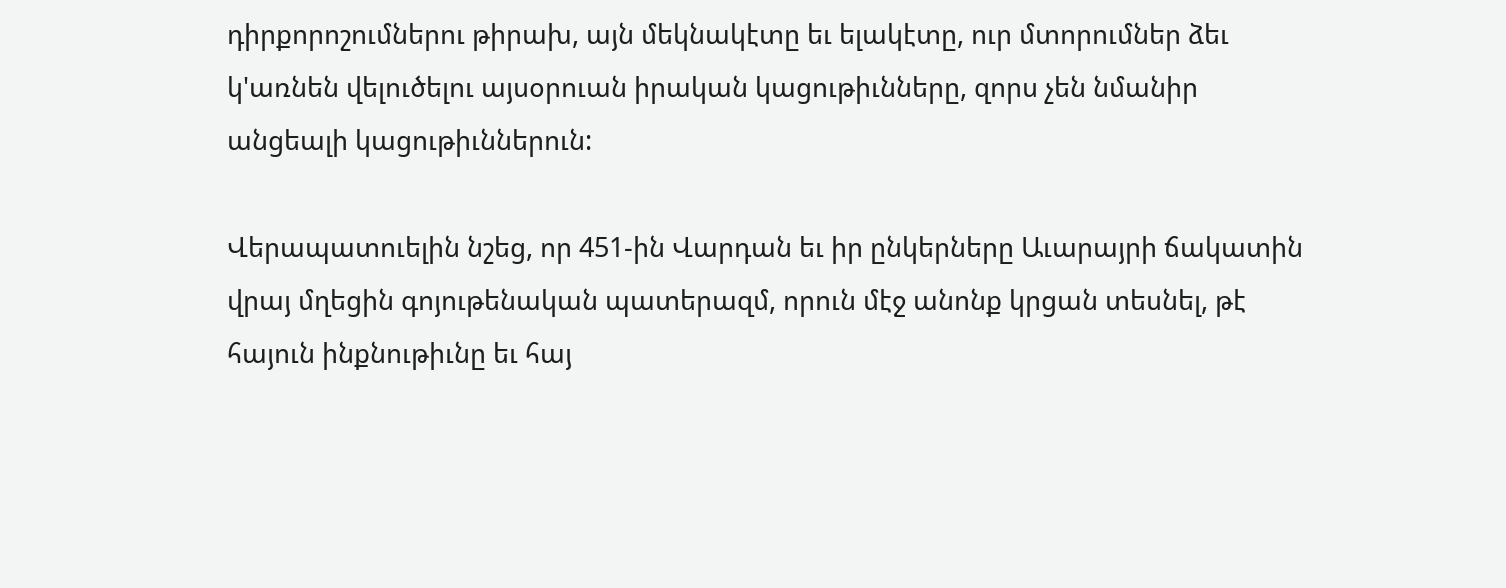դիրքորոշումներու թիրախ, այն մեկնակէտը եւ ելակէտը, ուր մտորումներ ձեւ կ'առնեն վելուծելու այսօրուան իրական կացութիւնները, զորս չեն նմանիր անցեալի կացութիւններուն:

Վերապատուելին նշեց, որ 451-ին Վարդան եւ իր ընկերները Աւարայրի ճակատին վրայ մղեցին գոյութենական պատերազմ, որուն մէջ անոնք կրցան տեսնել, թէ հայուն ինքնութիւնը եւ հայ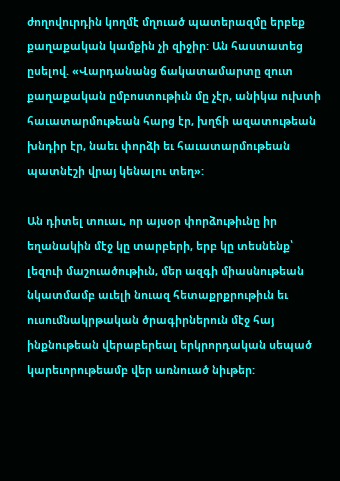ժողովուրդին կողմէ մղուած պատերազմը երբեք քաղաքական կամքին չի զիջիր: Ան հաստատեց ըսելով. «Վարդանանց ճակատամարտը զուտ քաղաքական ըմբոստութիւն մը չէր, անիկա ուխտի հաւատարմութեան հարց էր, խղճի ազատութեան խնդիր էր, նաեւ փորձի եւ հաւատարմութեան պատնէշի վրայ կենալու տեղ»:

Ան դիտել տուաւ, որ այսօր փորձութիւնը իր եղանակին մէջ կը տարբերի, երբ կը տեսնենք՝ լեզուի մաշուածութիւն, մեր ազգի միասնութեան նկատմամբ աւելի նուազ հետաքրքրութիւն եւ ուսումնակրթական ծրագիրներուն մէջ հայ ինքնութեան վերաբերեալ երկրորդական սեպած կարեւորութեամբ վեր առնուած նիւթեր: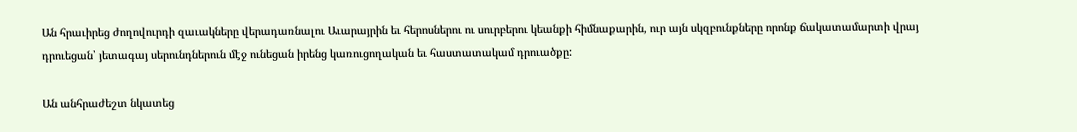Ան հրաւիրեց ժողովուրդի զաւակները վերադառնալու Աւարայրին եւ հերոսներու ու սուրբերու կեանքի հիմնաքարին, ուր այն սկզբունքները որոնք ճակատամարտի վրայ դրուեցան՝ յետագայ սերունդներուն մէջ ունեցան իրենց կառուցողական եւ հաստատակամ դրուածքը:

Ան անհրաժեշտ նկատեց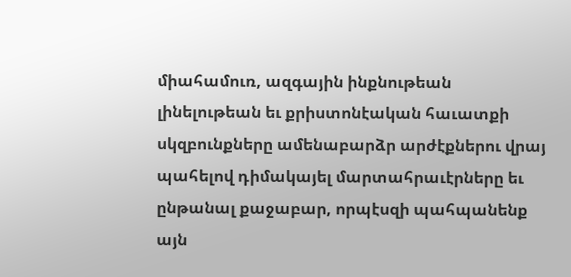միահամուռ, ազգային ինքնութեան լինելութեան եւ քրիստոնէական հաւատքի սկզբունքները ամենաբարձր արժէքներու վրայ պահելով դիմակայել մարտահրաւէրները եւ ընթանալ քաջաբար, որպէսզի պահպանենք այն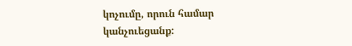կոչումը, որուն համար կանչուեցանք: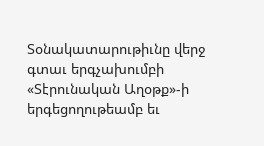Տօնակատարութիւնը վերջ գտաւ երգչախումբի «Տէրունական Աղօթք»-ի երգեցողութեամբ եւ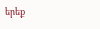երեք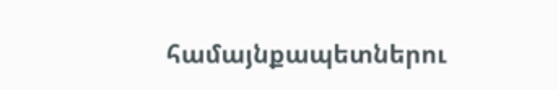համայնքապետներու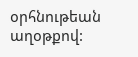օրհնութեան աղօթքով: